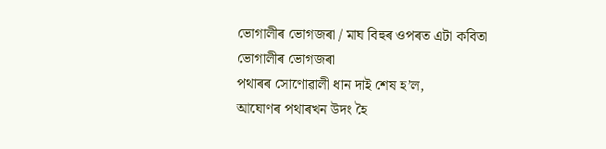ভোগালীৰ ভোগজৰা / মাঘ বিহুৰ ওপৰত এটা কবিতা
ভোগালীৰ ভোগজৰা
পথাৰৰ সোণোৱালী ধান দাই শেষ হ’ল,
আঘোণৰ পথাৰখন উদং হৈ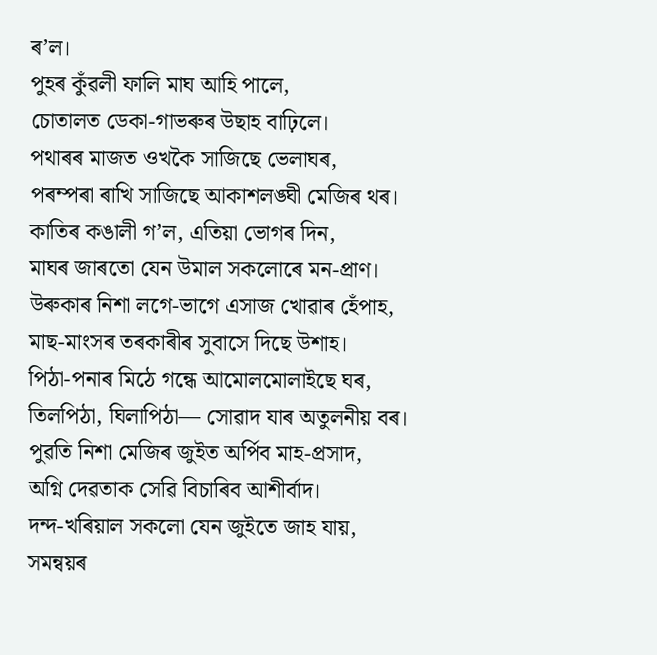ৰ’ল।
পুহৰ কুঁৱলী ফালি মাঘ আহি পালে,
চোতালত ডেকা-গাভৰুৰ উছাহ বাঢ়িলে।
পথাৰৰ মাজত ওখকৈ সাজিছে ভেলাঘৰ,
পৰম্পৰা ৰাখি সাজিছে আকাশলঙ্ঘী মেজিৰ থৰ।
কাতিৰ কঙালী গ’ল, এতিয়া ভোগৰ দিন,
মাঘৰ জাৰতো যেন উমাল সকলোৰে মন-প্ৰাণ।
উৰুকাৰ নিশা লগে-ভাগে এসাজ খোৱাৰ হেঁপাহ,
মাছ-মাংসৰ তৰকাৰীৰ সুবাসে দিছে উশাহ।
পিঠা-পনাৰ মিঠে গন্ধে আমোলমোলাইছে ঘৰ,
তিলপিঠা, ঘিলাপিঠা— সোৱাদ যাৰ অতুলনীয় বৰ।
পুৱতি নিশা মেজিৰ জুইত অৰ্পিব মাহ-প্ৰসাদ,
অগ্নি দেৱতাক সেৱি বিচাৰিব আশীৰ্বাদ।
দন্দ-খৰিয়াল সকলো যেন জুইতে জাহ যায়,
সমন্বয়ৰ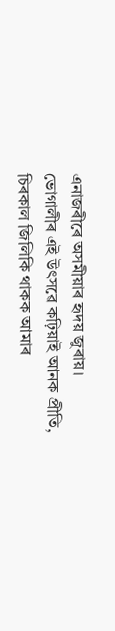এনাজৰীৰে অসমীয়াৰ হৃদয় জুৰায়।
ভোগালীৰ এই উৎসৱে কঢ়িয়াই আনক প্ৰীতি,
চিৰকাল জিলিকি থাকক আমাৰ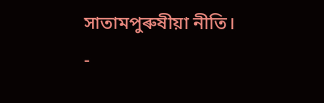সাতামপুৰুষীয়া নীতি।
-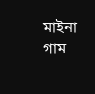মাইনা গাম